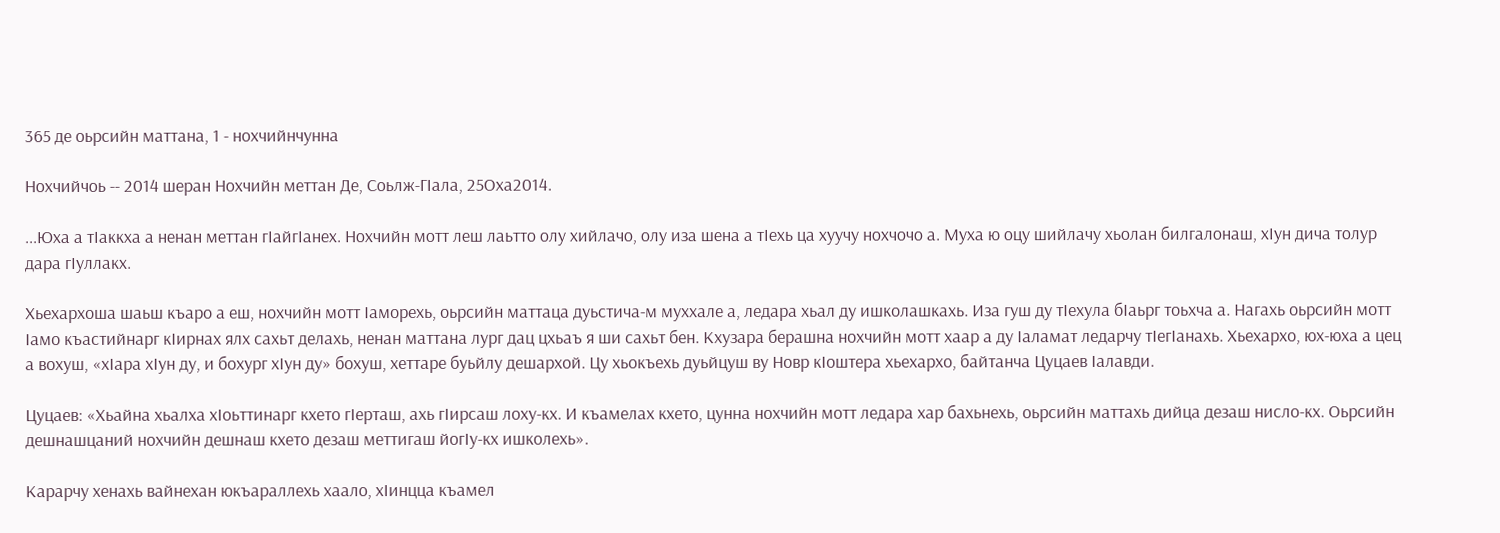365 де оьрсийн маттана, 1 - нохчийнчунна

Нохчийчоь -- 2014 шеран Нохчийн меттан Де, Соьлж-ГIала, 25Оха2014.

...Юха а тIаккха а ненан меттан гIайгIанех. Нохчийн мотт леш лаьтто олу хийлачо, олу иза шена а тIехь ца хуучу нохчочо а. Муха ю оцу шийлачу хьолан билгалонаш, хIун дича толур дара гIуллакх.

Хьехархоша шаьш къаро а еш, нохчийн мотт Iаморехь, оьрсийн маттаца дуьстича-м муххале а, ледара хьал ду ишколашкахь. Иза гуш ду тIехула бIаьрг тоьхча а. Нагахь оьрсийн мотт Iамо къастийнарг кIирнах ялх сахьт делахь, ненан маттана лург дац цхьаъ я ши сахьт бен. Кхузара берашна нохчийн мотт хаар а ду Iаламат ледарчу тIегIанахь. Хьехархо, юх-юха а цец а вохуш, «хIара хIун ду, и бохург хIун ду» бохуш, хеттаре буьйлу дешархой. Цу хьокъехь дуьйцуш ву Новр кIоштера хьехархо, байтанча Цуцаев Iалавди.

Цуцаев: «Хьайна хьалха хIоьттинарг кхето гIерташ, ахь гIирсаш лоху-кх. И къамелах кхето, цунна нохчийн мотт ледара хар бахьнехь, оьрсийн маттахь дийца дезаш нисло-кх. Оьрсийн дешнашцаний нохчийн дешнаш кхето дезаш меттигаш йогIу-кх ишколехь».

Карарчу хенахь вайнехан юкъараллехь хаало, хIинцца къамел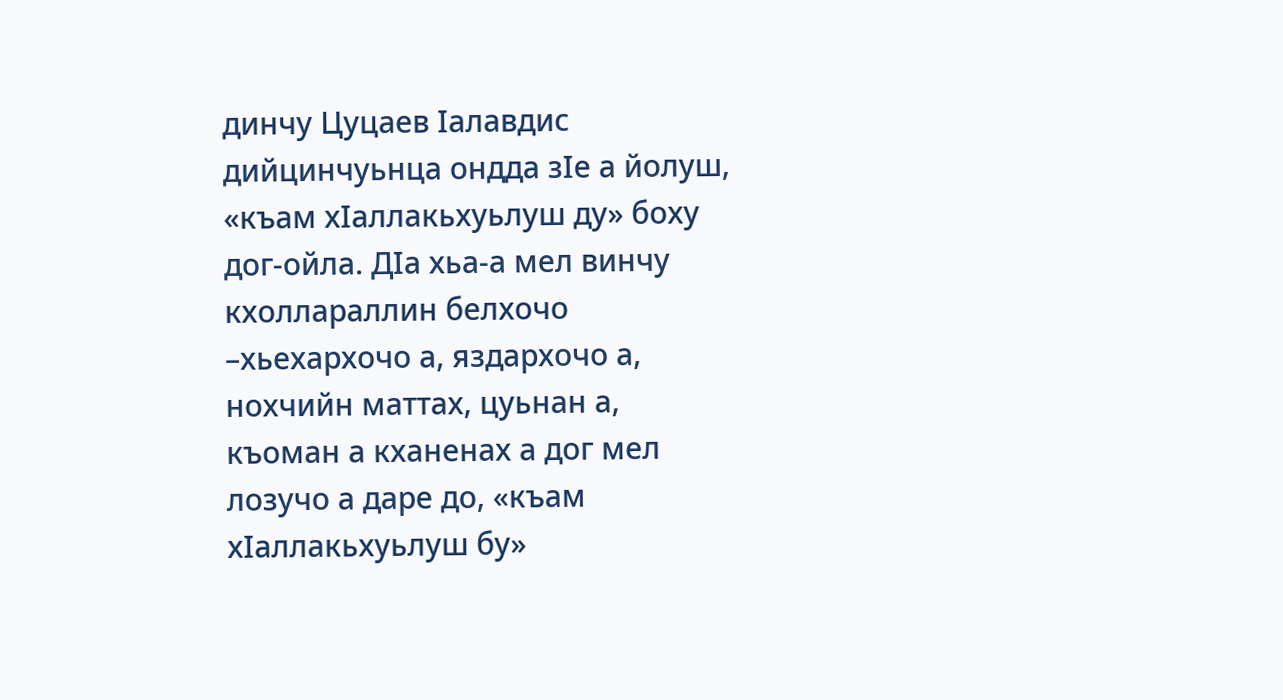динчу Цуцаев Iалавдис дийцинчуьнца ондда зIе а йолуш, «къам хIаллакьхуьлуш ду» боху дог-ойла. ДIа хьа-а мел винчу кхоллараллин белхочо –хьехархочо а, яздархочо а, нохчийн маттах, цуьнан а, къоман а кханенах а дог мел лозучо а даре до, «къам хIаллакьхуьлуш бу»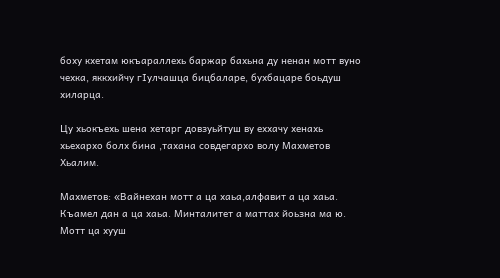боху кхетам юкъараллехь баржар бахьна ду ненан мотт вуно чехка, яккхийчу гIулчашца бицбаларе, бухбацаре боьдуш хиларца.

Цу хьокъехь шена хетарг довзуьйтуш ву еххачу хенахь хьехархо болх бина ,тахана совдегархо волу Махметов Хьалим.

Махметов: «Вайнехан мотт а ца хаьа,алфавит а ца хаьа. Къамел дан а ца хаьа. Минталитет а маттах йоьзна ма ю. Мотт ца хууш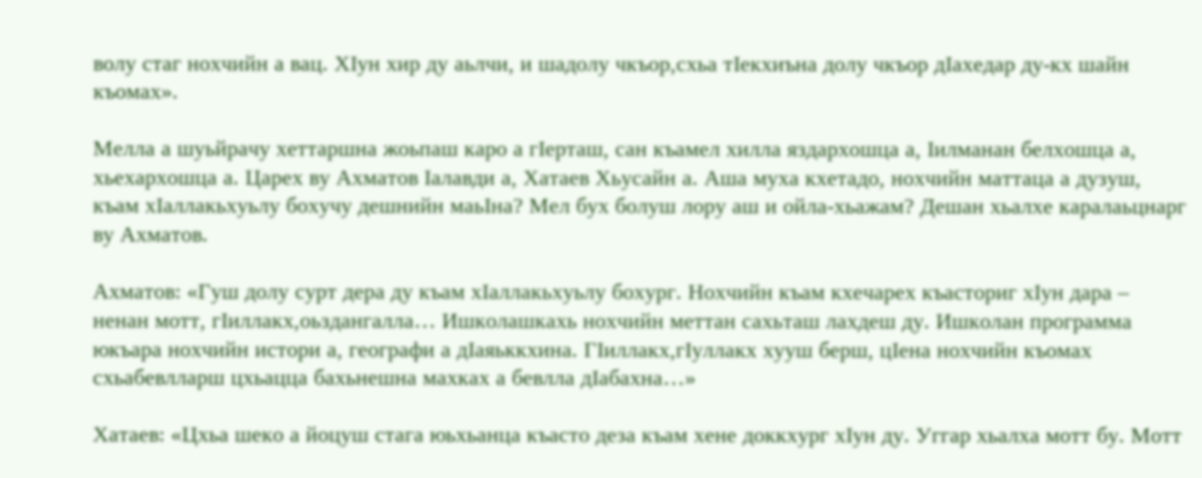волу стаг нохчийн а вац. ХIун хир ду аьлчи, и шадолу чкъор,схьа тIекхиъна долу чкъор дIахедар ду-кх шайн къомах».

Мелла а шуьйрачу хеттаршна жоьпаш каро а гIерташ, сан къамел хилла яздархошца а, Iилманан белхошца а, хьехархошца а. Царех ву Ахматов Iалавди а, Хатаев Хьусайн а. Аша муха кхетадо, нохчийн маттаца а дузуш, къам хIаллакьхуьлу бохучу дешнийн маьIна? Мел бух болуш лору аш и ойла-хьажам? Дешан хьалхе каралаьцнарг ву Ахматов.

Ахматов: «Гуш долу сурт дера ду къам хIаллакьхуьлу бохург. Нохчийн къам кхечарех къасториг хIун дара – ненан мотт, гIиллакх,оьздангалла… Ишколашкахь нохчийн меттан сахьташ лахдеш ду. Ишколан программа юкъара нохчийн истори а, географи а дIаяьккхина. ГIиллакх,гIуллакх хууш берш, цIена нохчийн къомах схьабевлларш цхьацца бахьнешна махках а бевлла дIабахна…»

Хатаев: «Цхьа шеко а йоцуш стага юьхьанца къасто деза къам хене доккхург хIун ду. Уггар хьалха мотт бу. Мотт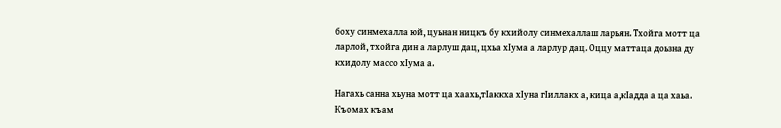боху синмехалла юй, цуьнан ницкъ бу кхийолу синмехаллаш ларьян. Тхойга мотт ца ларлой, тхойга дин а ларлуш дац, цхьа хIума а ларлур дац. Оццу маттаца доьзна ду кхидолу массо хIума а.

Нагахь санна хьуна мотт ца хаахь,тIаккха хIуна гIиллакх а, кица а,кIадда а ца хаьа. Къомах къам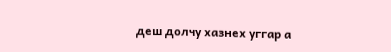деш долчу хазнех уггар а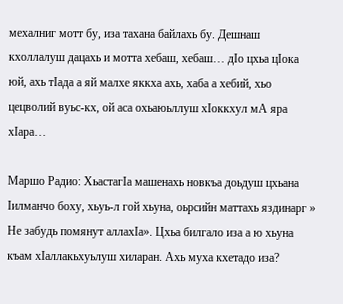мехалниг мотт бу, иза тахана байлахь бу. Дешнаш кхоллалуш дацахь и мотта хебаш, хебаш… дIо цхьа цIока юй, ахь тIада а яй малхе яккха ахь, хаба а хебий, хьо цецволий вуьс-кх, ой аса охьаюьллуш хIоккхул мА яра хIара…

Маршо Радио: ХьастагIа машенахь новкъа доьдуш цхьана Iилманчо боху, хьуь-л гой хьуна, оьрсийн маттахь яздинарг » Не забудь помянут аллахIа». Цхьа билгало иза а ю хьуна къам хIаллакьхуьлуш хиларан. Ахь муха кхетадо иза?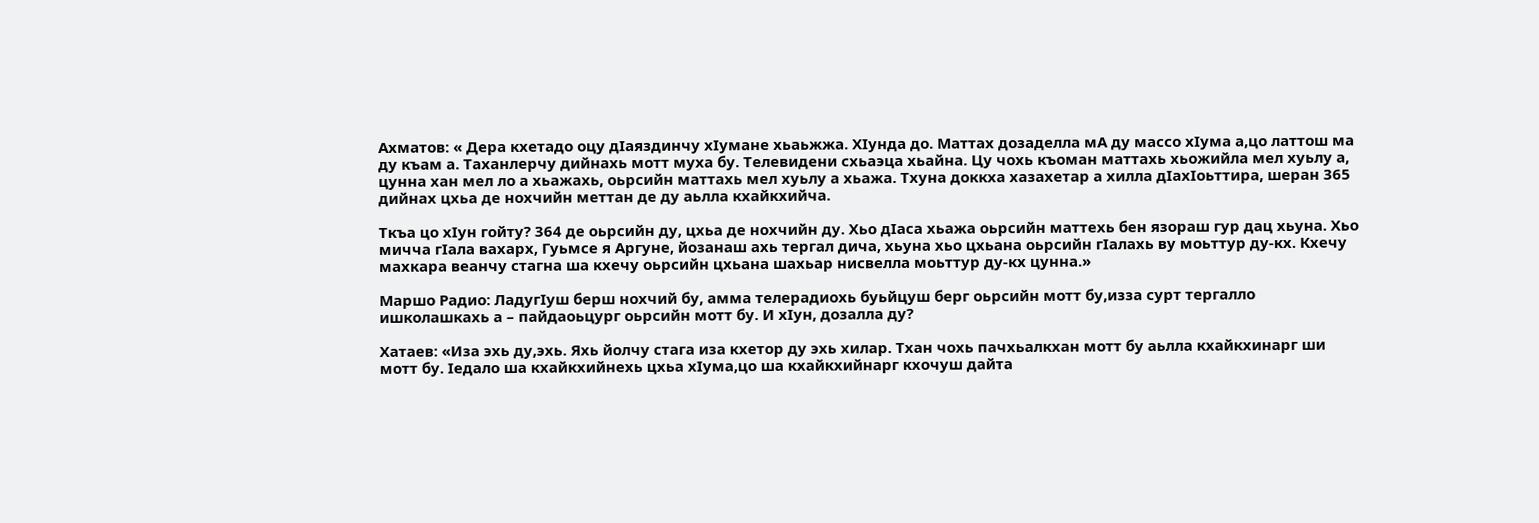Ахматов: « Дера кхетадо оцу дIаяздинчу хIумане хьаьжжа. ХIунда до. Маттах дозаделла мА ду массо хIума а,цо латтош ма ду къам а. Таханлерчу дийнахь мотт муха бу. Телевидени схьаэца хьайна. Цу чохь къоман маттахь хьожийла мел хуьлу а, цунна хан мел ло а хьажахь, оьрсийн маттахь мел хуьлу а хьажа. Тхуна доккха хазахетар а хилла дIахIоьттира, шеран 365 дийнах цхьа де нохчийн меттан де ду аьлла кхайкхийча.

Ткъа цо хIун гойту? 364 де оьрсийн ду, цхьа де нохчийн ду. Хьо дIаса хьажа оьрсийн маттехь бен язораш гур дац хьуна. Хьо мичча гIала вахарх, Гуьмсе я Аргуне, йозанаш ахь тергал дича, хьуна хьо цхьана оьрсийн гIалахь ву моьттур ду-кх. Кхечу махкара веанчу стагна ша кхечу оьрсийн цхьана шахьар нисвелла моьттур ду-кх цунна.»

Маршо Радио: ЛадугIуш берш нохчий бу, амма телерадиохь буьйцуш берг оьрсийн мотт бу,изза сурт тергалло ишколашкахь а – пайдаоьцург оьрсийн мотт бу. И хIун, дозалла ду?

Хатаев: «Иза эхь ду,эхь. Яхь йолчу стага иза кхетор ду эхь хилар. Тхан чохь пачхьалкхан мотт бу аьлла кхайкхинарг ши мотт бу. Iедало ша кхайкхийнехь цхьа хIума,цо ша кхайкхийнарг кхочуш дайта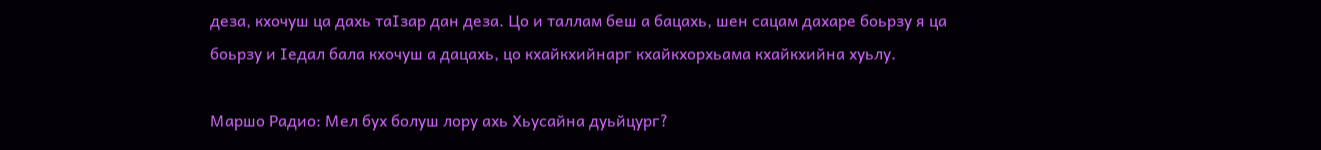деза, кхочуш ца дахь таIзар дан деза. Цо и таллам беш а бацахь, шен сацам дахаре боьрзу я ца боьрзу и Iедал бала кхочуш а дацахь, цо кхайкхийнарг кхайкхорхьама кхайкхийна хуьлу.

Маршо Радио: Мел бух болуш лору ахь Хьусайна дуьйцург?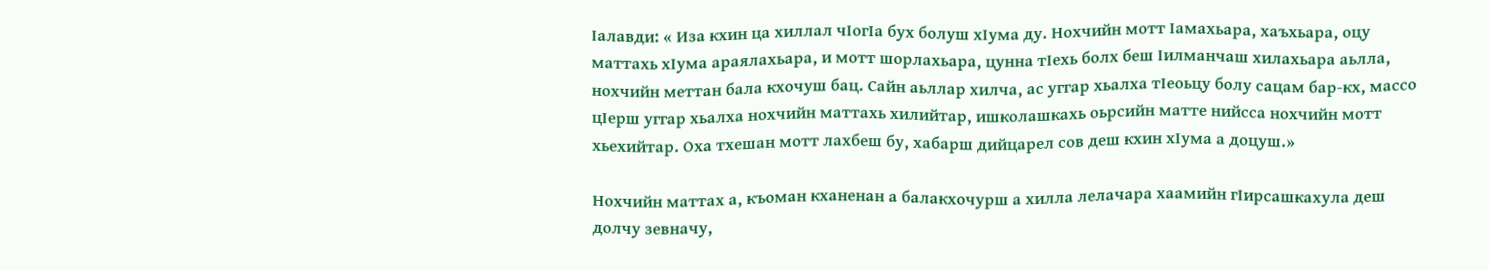Iалавди: « Иза кхин ца хиллал чIогIа бух болуш хIума ду. Нохчийн мотт Iамахьара, хаъхьара, оцу маттахь хIума араялахьара, и мотт шорлахьара, цунна тIехь болх беш Iилманчаш хилахьара аьлла, нохчийн меттан бала кхочуш бац. Сайн аьллар хилча, ас уггар хьалха тIеоьцу болу сацам бар-кх, массо цIерш уггар хьалха нохчийн маттахь хилийтар, ишколашкахь оьрсийн матте нийсса нохчийн мотт хьехийтар. Оха тхешан мотт лахбеш бу, хабарш дийцарел сов деш кхин хIума а доцуш.»

Нохчийн маттах а, къоман кханенан а балакхочурш а хилла лелачара хаамийн гIирсашкахула деш долчу зевначу,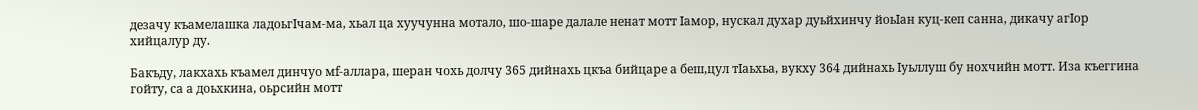дезачу къамелашка ладоьгIчам-ма, хьал ца хуучунна мотало, шо-шаре далале ненат мотт Iамор, нускал духар дуьйхинчу йоьIан куц-кеп санна, дикачу агIор хийцалур ду.

Бакъду, лакхахь къамел динчуо мf-аллара, шеран чохь долчу 365 дийнахь цкъа бийцаре а беш,цул тIаьхьа, вукху 364 дийнахь Iуьллуш бу нохчийн мотт. Иза къеггина гойту, са а доьхкина, оьрсийн мотт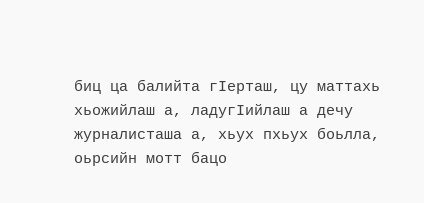биц ца балийта гIерташ, цу маттахь хьожийлаш а, ладугIийлаш а дечу журналисташа а, хьух пхьух боьлла, оьрсийн мотт бацо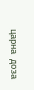царна доза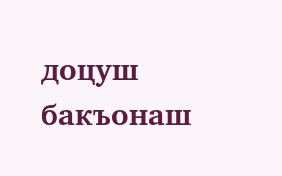доцуш бакъонаш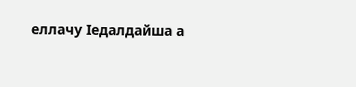еллачу Iедалдайша а